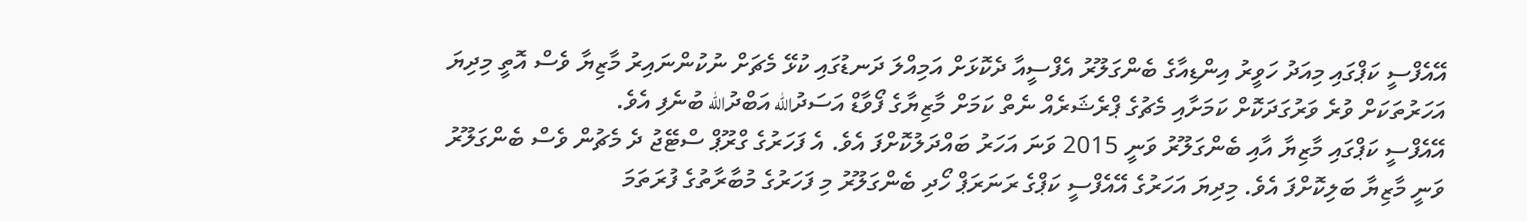އޭއެފްސީ ކަޕްގައި މިއަދު ހަވީރު އިންޑިއާގެ ބެންގަލޫރު އެފްސީއާ ދެކޮޅަށް އަމިއްލަ ދަނޑުގައި ކުޅޭ މެޗަށް ނުކުންނައިރު މާޒިޔާ ވެސް އޮތީ މިދިޔަ އަހަރުތަކަށް ވުރެ ވަރުގަދަކޮށް ކަމަށާއި މެޗުގެ ޕްރެޝަރެއް ނެތް ކަމަށް މާޒިޔާގެ ފޯވާޑް އަސަދުالله އަބްދުالله ބުނެފި އެވެ.
އޭއެފްސީ ކަޕްގައި މާޒިޔާ އާއި ބެންގަލޫރު ވަނީ 2015 ވަނަ އަހަރު ބައްދަލުކޮށްފަ އެވެ. އެ ފަހަރުގެ ގްރޫޕް ސްޓޭޖު ދެ މެޗުން ވެސް ބެންގަލޫރު ވަނީ މާޒިޔާ ބަލިކޮށްފަ އެވެ. މިދިޔަ އަހަރުގެ އޭއެފްސީ ކަޕްގެ ރަނަރަޕް ހޯދި ބެންގަލޫރު މި ފަހަރުގެ މުބާރާތުގެ ފުރަތަމަ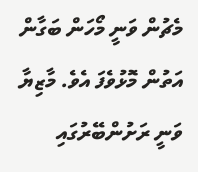މެޗުން ވަނީ މޯހަން ބަގާން އަތުން މޮޅުވެފަ އެވެ. މާޒިޔާ ވަނީ ރަށުންބޭރުގައި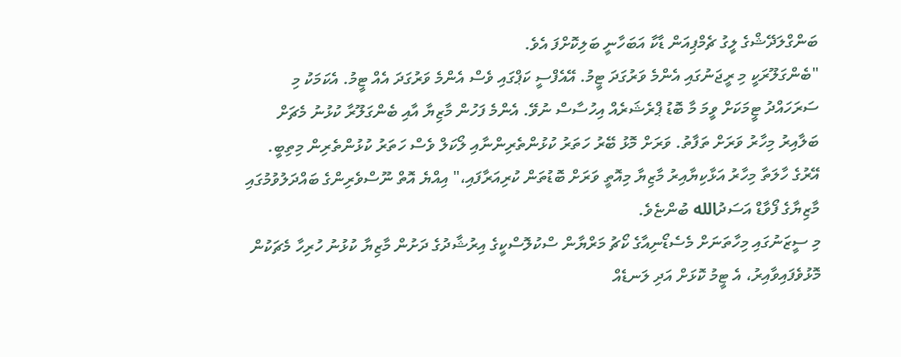ބަންގްލަދޭޝްގެ ލީގު ޗެމްޕިއަން ޑާކާ އަބަހާނީ ބަލިކޮށްފަ އެވެ.
"ބެންގަލޫރަކީ މި ރީޖަނުގައި އެންމެ ވަރުގަދަ ޓީމު. އޭއެފްސީ ކަޕްގައި ވެސް އެންމެ ވަރުގަދަ އެއް ޓީމު. އެކަމަކު މި ސަރަހައްދު ޓީމަކަށް ވީމަ މާ ބޮޑު ޕްރެޝަރެއް އިހުސާސް ނުވޭ. އެންމެ ފަހުން މާޒިޔާ އާއި ބެންގަލޫރާ ކުޅުނު މެޗަށް ބަލާއިރު މިހާރު ވަރަށް ތަފާތު. ވަރަށް މޮޅު ބޭރު ހަތަރު ކުޅުންތެރިންނާއި ލޯކަލް ވެސް ހަތަރު ކުޅުންތެރިން މިތިބީ. އޭރުގެ ހާލަތާ މިހާރު އަޅާކިޔާއިރު މާޒިޔާ މިއޮތީ ވަރަށް ބޮޑުތަން ކުރިއަރާފައި،" އިއްޔެ އޮތް ނޫސްވެރިންގެ ބައްދަލުވުމުގައި މާޒިޔާގެ ފޯވާޑް އަސަދުالله ބުންޏެވެ.
މި ސީޒަނުގައި މިހާތަނަށް މެސެޑޯނިއާގެ ކޯޗު މަރްޔާން ސްކުލޮސްކީގެ އިރުޝާދުގެ ދަށުން މާޒިޔާ ކުޅުނު ހުރިހާ މެޗަކުން މޮޅުވެފައިވާއިރު، އެ ޓީމު ކޮޅަށް އަދި ލަނޑެއް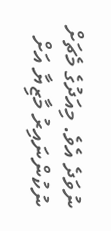ނުވަދެ އެވެ. މިއަދުގެ މެޗަށް ނުކުންނައިރު މާޒިޔާ އަށް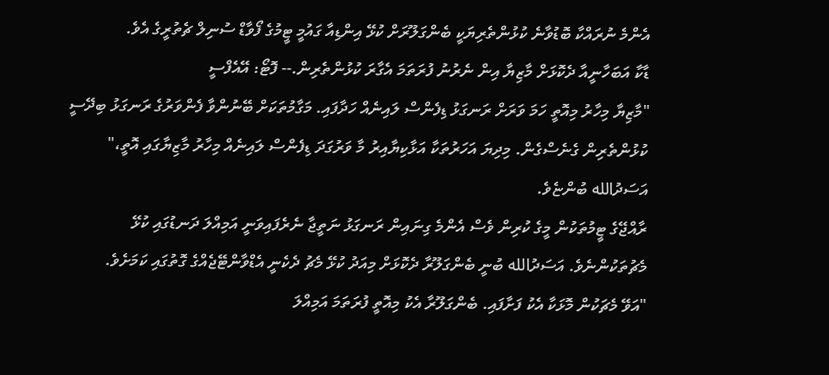އެންމެ ނުރައްކާ ބޮޑުވާނެ ކުޅުންތެރިޔަކީ ބެންގަލޫރަށް ކުޅޭ އިންޑިއާ ގައުމީ ޓީމުގެ ފޯވާޑް ސުނިލް ޗެތުރީގެ އެވެ.
ޑާކާ އަބަހާނީއާ ދެކޮޅަށް މާޒިޔާ އިން ނެރުނު ފުރަތަމަ އެގާރަ ކުޅުންތެރިން.-- ފޮޓޯ: އޭއެފްސީ
"މާޒިޔާ މިހާރު މިއޮތީ ހަމަ ވަރަށް ރަނގަޅު ޑިފެންސް ލައިނެއް ހަދާފައި. މަގާމުތަކަށް ބޭނުންވާ ފެންވަރުގެ ރަނގަޅު ބިދޭސީ ކުޅުންތެރިން ގެނެސްގެން. މިދިޔަ އަހަރުތަކާ އަޅާކިޔާއިރު މާ ވަރުގަދަ ޑިފެންސް ލައިނެއް މިހާރު މާޒިޔާގައި އޮތީ،" އަސަދުالله ބުންޏެވެ.
ރާއްޖޭގެ ޓީމުތަކުން މީގެ ކުރިން ވެސް އެންމެ ގިނައިން ރަނގަޅު ނަތީޖާ ނެރެފައިވަނީ އަމިއްލަ ދަނޑުގައި ކުޅޭ މެޗުތަކުންނެވެ. އަސަދުالله ބުނީ ބެންގަލޫރާ ދެކޮޅަށް މިއަދު ކުޅޭ މެޗު ދެކެނީ އެޑްވާންޓޭޖެއްގެ ގޮތުގައި ކަމަށެވެ.
"އަވޭ މެޗަކުން މޮޅަކާ އެކު ފަށާފައި. ބެންގަލޫރާ އެކު މިއޮތީ ފުރަތަމަ އަމިއްލަ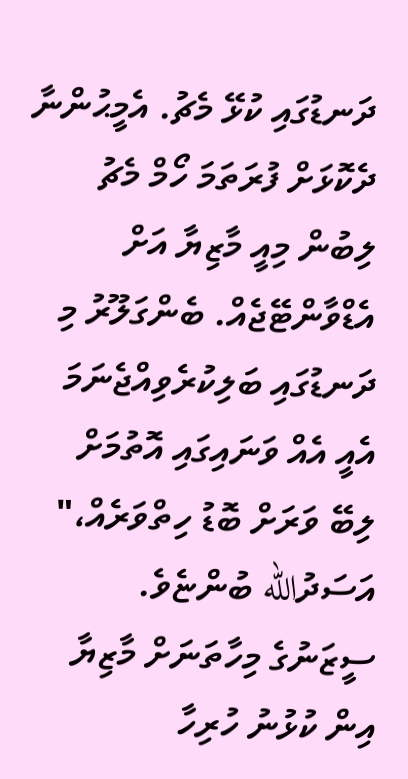ދަނޑުގައި ކުޅޭ މެޗު. އެމީޙުންނާ ދެކޮޅަށް ފުރަތަމަ ހޯމް މެޗު ލިބުން މިއީ މާޒިޔާ އަށް އެޑްވާންޓޭޖެއް. ބެންގަލޫރު މި ދަނޑުގައި ބަލިކުރެވިއްޖެނަމަ އެއީ އެއް ވަނައިގައި އޮތުމަށް ލިބޭ ވަރަށް ބޮޑު ހިތްވަރެއް،" އަސަދުالله ބުންޏެވެ.
ސީޒަނުގެ މިހާތަނަށް މާޒިޔާ އިން ކުޅުނު ހުރިހާ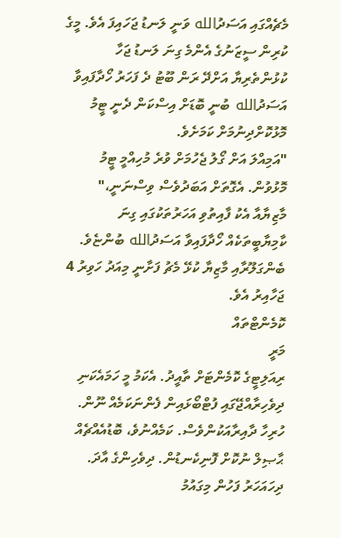މެޗެއްގައި އަސަދުالله ވަނީ ލަނޑު ޖަހައިފަ އެވެ. މީގެ ކުރިން ސީޒަނުގެ އެންމެ ގިނަ ލަނޑު ޖަހާ ކުޅުންތެރިޔާ އަށްދޭ ރަން ބޫޓު ދެ ފަހަރު ހޯދާފައިވާ އަސަދުالله ބުނީ ބޮޑަށް އިސްކަން ދެނީ ޓީމު މޮޅުކޮށްދިނުމަށް ކަމަށެވެ.
"އަމިއްލަ އަށް ގޯލު ޖެހުމަށް ވުރެ މުހިއްމީ ޓީމު މޮޅުވުން. އެގޮތަށް އަބަދުވެސް ވިސްނަނީ،" މާޒިޔާއާ އެކު ފާއިތުވި އަހަރުތަކުގައި ގިނަ ކާމިޔާބީތަކެއް ހޯދާފައިވާ އަސަދުالله ބުންޏެވެ.
ބެންގަލޫރާއި މާޒިޔާ ކުޅޭ މެޗު ފަށާނީ މިއަދު ހަވިރު 4 ޖަހާއިރު އެވެ.
ކޮމެންޓްތައް
މަރީ
ރިއަލިޓީގެ ކޮމެންޓަށް ތާއީދު. އެކަމު މީ ހަމައެކަނި ދިވެހިރާއްޖޭގައި ފުޓްބޯޅައިން ފެންނަކަމެއް ނޫން. ހުރިހާ ދާއިރާއަކުންވެސް. ކަމެއްނުވެ، ބޮޑުއެއްޗެއް ޙާޞިލް ނުކޮށް ފޮނިކެނޑުން. ދިވެހިންގެ އާދަ. ދިހައަހަރު ފަހުން މިގައުމު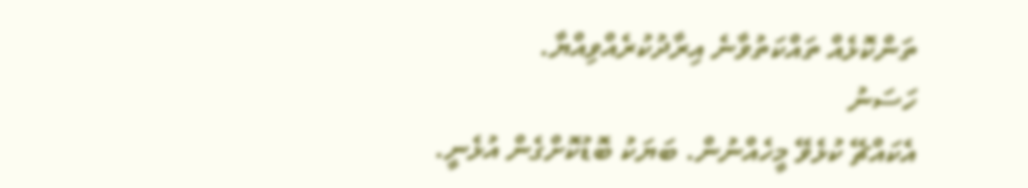ތަންކޮޅެއް ތައްކަތުވާނެ އިރާދުކުރެއްވިއްޔާ.
ހަސަނު
އެކައްޗޭ ކުޅެވޭ މީހެއްނުން. ބަޔަކު ބޮޑުކޮށްގެން އުޅެނީ.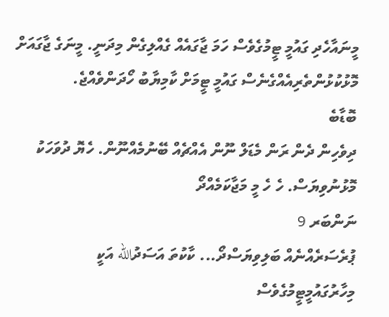މީނައާހެދި ގައުމީ ޓީމުގެވެސް ހަމަ ޖާގައެއް ގެއްލިގެން މިދަނީ. މީނަގެ ޖާގައަށް މޮޅުކުޅުންތެރިއެއްގެނެސް ގައުމީ ޓީމަށް ކާމިޔާބު ހޯދަންވެއްޖެ.
ބޮޑާބެ
ދިވެހިން ދެން ރަން މެޑަލް ނޫން އެއްޗެއް ބޭނުމެއްނޫން. ހެޔޮ ދުވަހަކު މޮޅުނުވިޔަސް. ހެ ހެ މީ މަޖާކަމެއްދޯ
ނަންބަރ 9
ޕުރެސަރެއްނެއް ބަލިވިޔަސްދޯ... ކާކުތަ އަސަދުالله އަކީ މިހާރުގައުމީޓީމުގެވެސް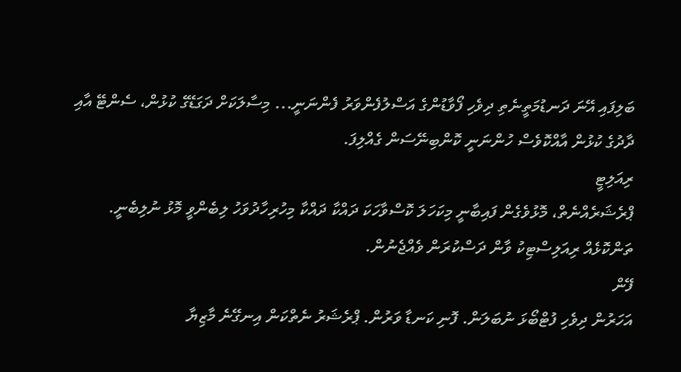ބަލިފައި އޭނަ ދަނޑުމަތީނެތި ދިވެހި ފޯވާޑުންގެ އަސްލުފެންވަރު ފެންނަނީ... މިސާލަކަށް ދަގަޑޭގެ ކުޅުން، ސެންޓޭ އާއި ދާދުގެ ކުޅުން އާއްކޮވެސް ހުންނަނީ ކޮންބިނޭސަން ގެއްލިފަ.
ރިއަލިޓީ
ޕްރެޝަރެއްނެތް، މޮޅުވެގެން ފައިބާނީ މިކަހަލަ ކޮސްވާހަކަ ދައްކާ ދައްކާ މިހުރިހާދުވަހު ލިބެންވީ މޮޅު ނުލިބެނީ. ތަންކޮޅެއް ރިއަލިސްޓިކު ވާން ދަސްކުރަން ވެއްޖެނުން.
ފޭން
އަހަރުން ދިވެހި ފުޓްބޯޅަ ނުބަލަން. ފޮނި ކަނޑާ ވަރުން. ޕްރެޝަރު ނެތްކަން އިނގޭނެ މާޒިޔާ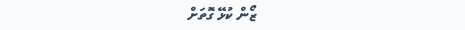ޒޯން ކުޅޭ ގޮތަށް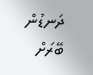ދަނޑުން ބޭރަށް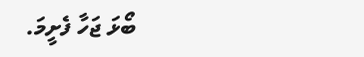ބޯޅަ ޖަހާ ފެށީމަ.